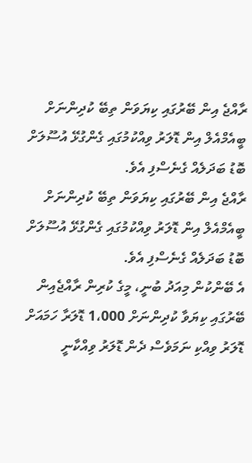ރާއްޖެ އިން ބޭރުގައި ކިޔަވަން ތިބޭ ކުދިންނަށް ބީއެމްއެލް އިން ޑޮލަރު ވިއްކުމުގައި ގެންގުޅޭ އުސޫލަށް ބޮޑު ބަދަލެއް ގެނެސްފި އެވެ.
ރާއްޖެ އިން ބޭރުގައި ކިޔަވަން ތިބޭ ކުދިންނަށް ބީއެމްއެލް އިން ޑޮލަރު ވިއްކުމުގައި ގެންގުޅޭ އުސޫލަށް ބޮޑު ބަދަލެއް ގެނެސްފި އެވެ.
އެ ބޭންކުން މިއަދު ބުނީ، މީގެ ކުރިން ރާއްޖެއިން ބޭރުގައި ކިޔަވާ ކުދިންނަށް 1،000 ޑޮލަރާ ހަމައަށް ޑޮލަރު ވިއްކި ނަމަވެސް ދެން ޑޮލަރު ވިއްކާނީ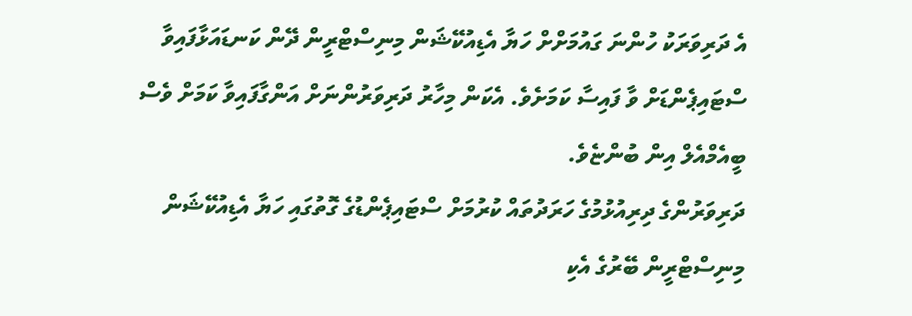އެ ދަރިވަރަކު ހުންނަ ގައުމަށްށް ހަޔާ އެޑިއުކޭޝަން މިނިސްޓްރީން ދޭން ކަނޑައަޅާފައިވާ ސްޓައިޕެންޑަށް ވާ ފައިސާ ކަމަށެވެ. އެކަން މިހާރު ދަރިވަރުންނަށް އަންގާފައިވާ ކަމަށް ވެސް ބީއެމްއެލް އިން ބުންޏެވެ.
ދަރިވަރުންގެ ދިރިއުޅުމުގެ ހަރަދުތައް ކުރުމަށް ސްޓައިޕެންޑުގެ ގޮތުގައި ހަޔާ އެޑިއުކޭޝަން މިނިސްޓްރީން ބޭރުގެ އެކި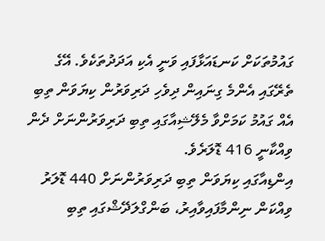ގައުމުތަކަށް ކަނޑައަޅާފައި ވަނީ އެކި އަދަދުތަކެވެ. އޭގެ ތެރޭގައި އެންމެ ގިނައިން ދިވެހި ދަރިވަރުން ކިޔަވަން ތިބި އެއް ގައުމު ކަމަށްވާ މެލޭޝިއާގައި ތިބި ދަރިވަރުންނަށް ދެން ވިއްކާނީ 416 ޑޮލަރެވެ.
އިންޑިއާގައި ކިޔަވަން ތިބި ދަރިވަރުންނަށް 440 ޑޮލަރު ވިއްކަން ނިންމާފައިވާއިރު، ބަންގްލަދޭޝްގައި ތިބި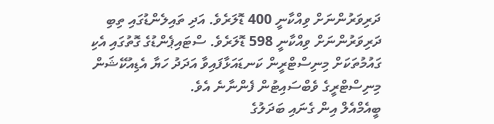ދަރިވަރުންނަށް ވިއްކާނީ 400 ޑޮލަރެވެ. އަދި ތައިލެންޑުގައި ތިބި ދަރިވަރުންނަށް ވިއްކާނީ 598 ޑޮލަރެވެ. ސްޓައިޕެންޑުގެ ގޮތުގައި އެކި ގައުމުތަކަށް މިނިސްޓްރީން ކަނޑައަޅާފައިވާ އަދަދު ހަޔާ އެޑިއުކޭޝަން މިނިސްޓްރީގެ ވެބްސައިޓުން ފެންނާނެ އެވެ.
ބީއެމްއެލް އިން ގެނައި ބަދަލުގެ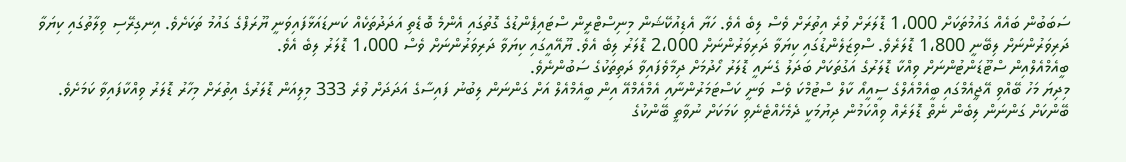ސަބަބުން ބައެއް ގައުމުތަކަށް 1،000 ޑޮލަރަށް ވުރެ އިތުރަށް ވެސް ލިބެ އެވެ. ހަޔާ އެޑިއުކޭޝަން މިނިސްޓްރީން ސްޓައިޕެންޑުގެ ގޮތުގައި އެންމެ ބޮޑެތި އަދަދުތަކެއް ކަނޑައަޅާފައިވަނީ ޔޫރަފްގެ ގައުމު ތަކަށެވެ. އިނގިރޭސި ވިލާތުގައި ކިޔަވާ ދަރިވަރުންނަށް ލިބޭނީ 1،800 ޑޮލަރެވެ. ސްވިޒަލެންޑުގައި ކިޔަވާ ދަރިވަރުންނަށް 2،000 ޑޮލަރު ލިބެ އެވެ. ޔޫއޭއީގައި ކިޔަވާ ދަރިވަރުންނަށް ވެސް 1،000 ޑޮލަރު ލިބެ އެވެ.
ބީއެމްއެލްއިން ސްޓޫޑަންޓުންނަށް ވިއްކާ ޑޮލަރުގެ އަގުތަކަށް ބަދަލު ގެނައީ ޑޮލަރު ހޯދުމަށް ދިމާވެފައިވާ ދަތިތަކުގެ ސަބުންނެވެ.
މިދިޔަ މަހު ބޭއްވި އޭޖީއެމްގައި ބީއެމްއެލްގެ ސީއީއޯ ކާލް ސްޓުމްކަ ވެސް ވަނީ ކަސްޓަމަރުންނާއި އެމްއެމްއޭ އިން ބީއެމްއެލް އަށް ގަންނަން ލިބުނު ފައިސާގެ އަދަދަށް ވުރެ 333 މިލިއަން ޑޮލަރުގެ އިތުރަށް މިހާރު ޑޮލަރު ވިއްކާފައިވާ ކަމަށެވެ. ބޭންކަށް ގަންނަން ލިބެން ނެތް ޑޮލަރެއް ވިއްކަމުން ދިޔުމަކީ ދެމެހެއްޓެނެވި ކަމަކަށް ނުވާތީ ބޭންކުގެ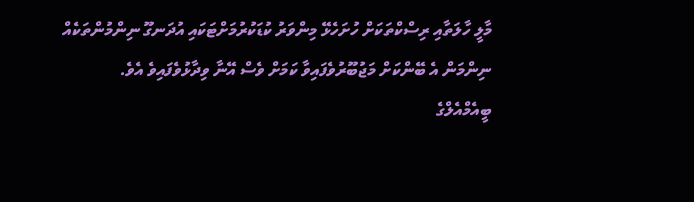މާލީ ހާލަތާއި ރިސްކްތަކަށް ހުށަހެޅޭ މިންވަރު ކުޑަކުރުމަށްޓަކައި އުދަނގޫ ނިންމުންތަކެއް ނިންމަން އެ ބޭންކަށް މަޖުބޫރުވެފައިވާ ކަމަށް ވެސް އޭނާ ވިދާޅުވެފައިވެ އެވެ.
ބީއެމްއެލްގެ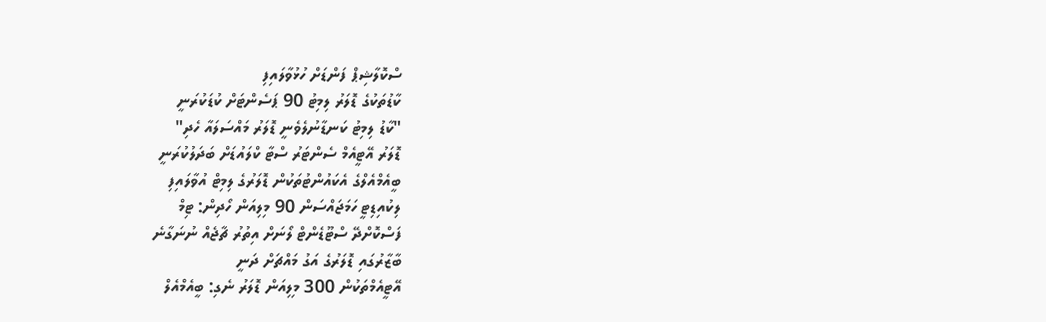ސްކޮލާޝިޕް ފަންޑަށް ހުޅުވާލައިފި
ކާޑުތަކުގެ ޑޮލަރު ލިމިޓު 90 ޕަސެންޓަށް ކުޑަކުރަނީ
"ކާޑު ލިމިޓު ކަނޑާނުލެވެނީ ޑޮލަރު މައްސަލައާ ހެދި"
ޑޮލަރު އޭޓީއެމް ސެންޓަރު ސްޓާ ކްލައުޑަށް ބަދަލުކުރަނީ
ބީއެމްއެލްގެ އެކައުންޓުތަކުން ޑޮލަރުގެ ލިމިޓް އުވާލައިފި
ލިކުއިޑިޓީ ހަމަޖައްސަން 90 މިލިއަން ހޯދިން: ޓިމް
ފަސްކޮށްދޭ ސްޓޫޑެންޓް ލޯނަށް އިތުރު ޗާޖެއް ނުނަގާނެ
ބާޒާރުގައި ޑޮލަރުގެ އަގު މައްޗަށް ދަނީ
އޭޓީއެމްތަކުން 300 މިލިއަން ޑޮލަރު ނެގި: ބީއެމްއެލް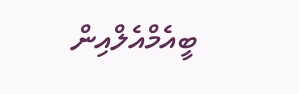ބީއެމްއެލްއިން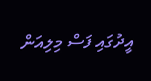އީދުގައި ފަސް މިލިއަން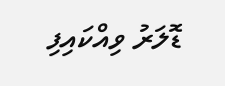ޑޮލަރު ވިއްކައިފި